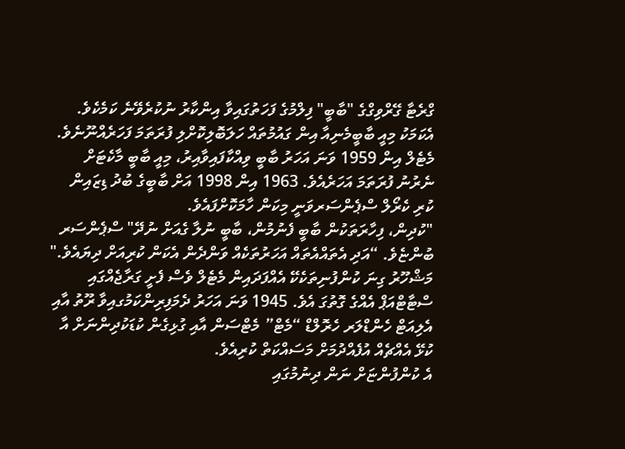ގްރެޓާ ގޭރްވިގްގެ "ބާބީ" ފިލްމުގެ ފަހަތުގައިވާ އިންކާރު ނުކުރެވޭނެ ކަމެކެވެ. އެކަމަކު މިއީ ބާބީމެނިއާ އިން ގައުމުތައް ހަލަބޮލިކޮށްލި ފުރަތަމަ ފަހަރެއްނޫނެވެ.
މެޓެލް އިން 1959 ވަނަ އަހަރު ބާބީ ވިއްކާފައިވާއިރު، މިއީ ބާބީ މާކެޓަށް ނެރުނު ފުރަތަމަ އަހަރެއެވެ. 1963 އިން 1998 އަށް ބާބީގެ ބުދު ޑިޒައިން ކުރި ކެރޯލް ސްޕެންސަރވަނީ މިކަން ހާމަކޮށްފައެވެ.
"ކުދިން، ފިހާރަތަކުން ބާބީ ފެނުމުން، ބާބީ ނުލާ ގެއަށް ނުދޭ" ސްޕެންސަރ ބުންޏެވެ. “އަދި އެތައްއެތައް އަހަރުތަކެއް ވަންދެން އެކަން ކުރިއަށް ދިޔައެވެ."
މަޝްހޫރު ގިނަ ކުންފުނިތަކެކޭ އެއްފަދައިން މެޓެލް ވެސް ފެށީ ގަރާޖެއްގައި ސްޓާޓްއަޕް އެއްގެ ގޮތުގަ އެވެ. 1945 ވަނަ އަހަރު ދެމަފިރިންކަމުގއިވާ ރޫތު އާއި އެލިއަޓް ހެންޑްލަރ ހެރޮލްޑް “މެޓް” މެޓްސަން އާއި ގުޅިގެން ކުޑަކުދިންނަށް އާ ކުޅޭ އެއްޗެއް އުފެއްދުމަށް މަސައްކަތް ކުރިއެވެ.
އެ ކުންފުންޏަށް ނަން ދިނުމުގައި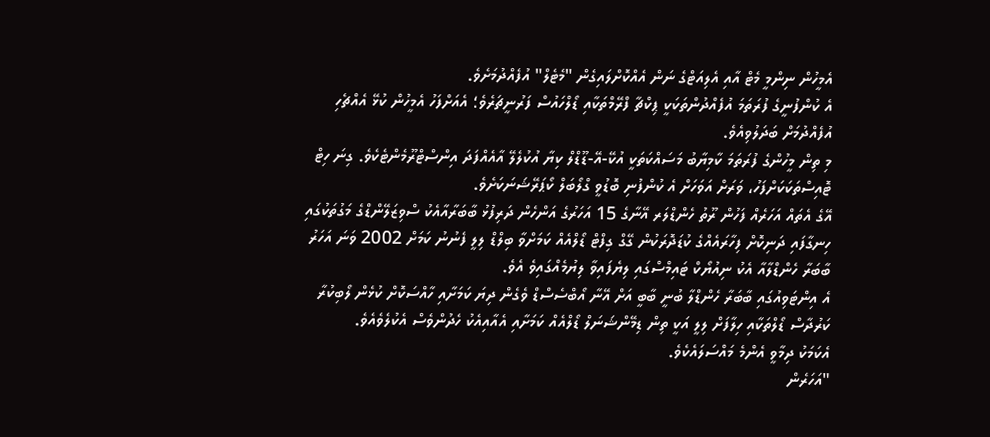އެމީހުން ނިންމީ މެޓް އާއި އެލިއަޓްގެ ނަން އެއްކޮށްލައިގެން "މެޓެލް" އުފެއްދުމަށެވެ.
އެ ކުންފުނީގެ ފުރަތަމަ އުފެއްދުންތަކަކީ ޕިކްޗާ ފްރޭމްތަކާއި ޑޯލްހައުސް ފަރުނީޗަރެވެ؛ އެއަށްފަހު އެމީހުން ކުޅޭ އެއްޗެހި އުފެއްދުމަށް ބަދަލުވިއެވެ.
މި ތިން މީހުންގެ ފުރަތަމަ ކާމިޔާބު މަސައްކަތަކީ އުކޭ-އޭ-ޑޫޑްލް ކިޔާ އުކުލެލޭ އާއެއްފަދަ އިންސްޓްރޫމެންޓެކެވެ. ގިނަ ހިޓް ޓޮއިސްތަކަކަށްފަހު، ވަރަށް އަވަހަށް އެ ކުންފުނި ބޮޑުވީ ގްލޯބަލް ކޯޕަރޭޝަނަކަށެވެ.
އޭގެ އެތައް އަހަރެއް ފަހުން ރޫތު ހެންޑްލަރ އޭނާގެ 15 އަހަރުގެ އަންހެން ދަރިފުޅު ބާބަރާއާއެކު ސްވިޒަލޭންޑްގެ މަގުތަކުގައި ހިނގާފައި ދަނިކޮށް ފިހާރައެއްގެ ކުޑަދޮރަކުން ގޭގް ގިފްޓް ޑޯލްއެއް ކަމަށްވާ ބިލްޑް ލިލީ ފެނުނު ކަމަށް 2002 ވަނަ އަހަރު ބާބަރާ ހެންޑްލާއާ އެކު ނިއުޔޯކް ޓައިމްސްގައި ލިޔެފައިވާ ލިޔުމެއްގައިވެ އެވެ.
އެ އިންޓަވިއުގައި ބާބަރާ ހެންޑްލާ ބުނީ ބާބީ އަށް އޭނާ އޯބްސެސްޑް ވެގެން ދިޔަ ކަމަށާއި ހާއްސަކޮށް ކުޅެން ލޯބިކުރާ ކަރުދާސް ޑޯލްތަކާއި ހިލާފަށް ލިލީ އަކީ ތިން ޑިމޭންޝަނަލް ޑޯލްއެއް ކަމަށާއި އެއާއިއެކު ހެދުންވެސް އެކުލެވެއެވެ.
އެކަމަކު ދިމާވީ އެންމެ މައްސަލައެކެވެ.
"އަހަރެން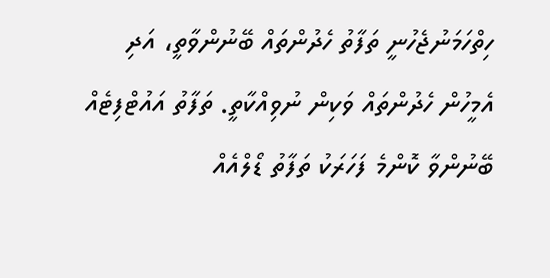ހިތްހަމަނުޖެހުނީ ތަފާތު ހެދުންތައް ބޭނުންވާތީ، އަދި އެމީހުން ހެދުންތައް ވަކިން ނުވިއްކާތީ. ތަފާތު އައުޓްފިޓެއް ބޭނުންވާ ކޮންމެ ފަހަރަކު ތަފާތު ޑޯލްއެއް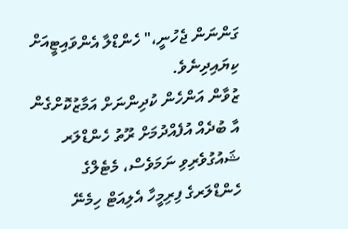ގަންނަން ޖެހުނީ،" ހެންޑްލާ އެންވައިޓީއަށް ކިޔައިދިނެވެ.
ޒުވާން އަންހެން ކުދިންނަށް އަމާޒުކޮށްގެން އާ ބުދެއް އުފެއްދުމަށް ރޫތު ހެންޑްލަރ ޝައުގުވެރިވި ނަމަވެސް، މެޓެލްގެ ހެންޑްލަރގެ ފިރިމީހާ އެލިއަޓް ހިމެނޭ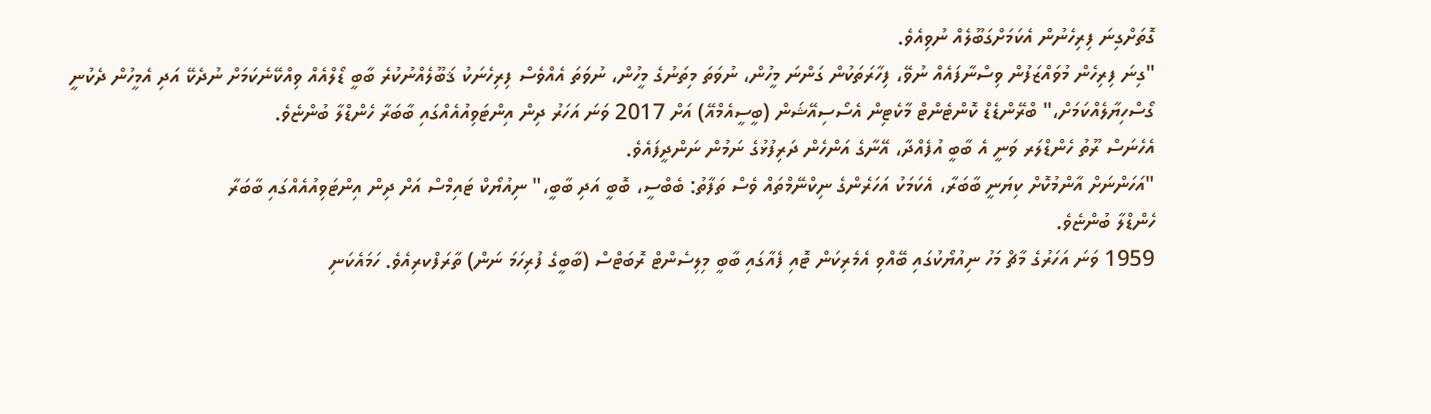ގޮތަށްގިނަ ފިރިހެނުން އެކަމަށްގަބޫލެއް ނުވިއެވެ.
"ގިނަ ފިރިހެން މުވައްޒަފުން ވިސްނާފައެއް ނުވޭ، ފިހާރަތަކުން ގަންނަ މީހުން، ނުވަތަ މިތަނުގެ މީހުން، ނުވަތަ އެއްވެސް ފިރިހެނަކު ޤަބޫލެއްނުކުރެ ބާބީ ޑޯލްއެއް ވިއްކޭނެކަމަށް ނުދެކޭ އަދި އެމީހުން ދެކުނީ ގޯސްހިޔާލެއްކަމަށް،" ބްރޭންޑެޑް ކޮންޓެންޓް މާކެޓިން އެސޯސިއޭޝަން (ބީސީއެމްއޭ) އަށް 2017 ވަނަ އަހަރު ދިން އިންޓަވިއުއެއްގައި ބާބަރާ ހެންޑްލާ ބުންޏެވެ.
އެހެނަސް ރޫތު ހެންޑްލަރ ވަނީ އެ ބާބީ އުފެއްދާ، އޭނާގެ އަންހެން ދަރިފުޅުގެ ނަމުން ނަންދީފައެވެ.
"އަހަންނަށް އާންމުކޮށް ކިޔަނީ ބާބަރާ، އެކަމަކު އަހަރެންގެ ނިކްނޭމްތައް ވެސް ތަފާތު: ބެބްސީ، ބޮބީ އަދި ބާބީ،" ނިއުޔޯކް ޓައިމްސް އަށް ދިން އިންޓަވިއުއެއްގައި ބާބަރާ
ހެންޑްލާ ބުންޏެވެ.
1959 ވަނަ އަހަރުގެ މާޗް މަހު ނިއުޔޯކުގައި ބޭއްވި އެމެރިކަން ޓޮއި ފެއާގައި ބާބީ މިލިސެންޓް ރޮބަޓްސް (ބާބީގެ ފުރިހަމަ ނަން) ތާރަފްކރިއެވެ. ހަމައެކަނި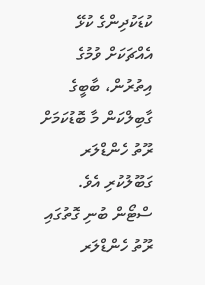ކުޑަކުދިންގެ ކުޅޭ އެއްޗަކަށް ވުމުގެ އިތުރުން، ބާބީގެ ގާބިލްކަން މާ ބޮޑުކަމަށް ރޫތު ހެންޑްލަރ ގަބޫލުކުރި އެވެ.
ސްޓޯން ބުނި ގޮތުގައި ރޫތު ހެންޑްލަރ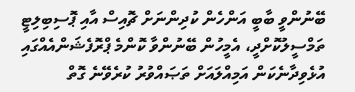ބޭނުންވީ ބާބީ އަންހެން ކުދިންނަށް ޗޮއިސް އާއި ޕޮސިބިލިޓީ ތަމްސީލުކޮށްދީ، އެމީހުން ބޭނުންވާ ކޮންމެ ޕްރޮފެޝަންއެއްގައި އުޅެވިދާނެކަން އަމިއްލައަށް ތަޞައްވުރު ކުރެވޭނެ ގޮތް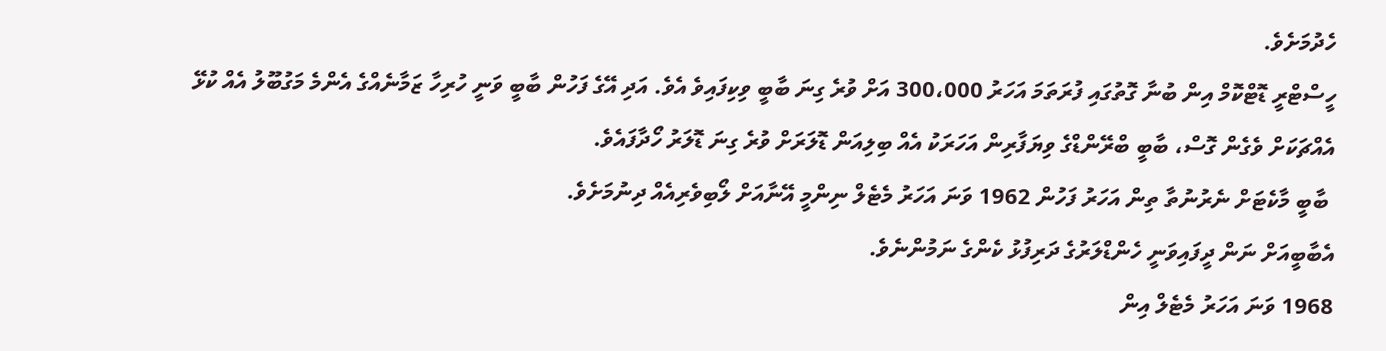ހެދުމަށެވެ.
ހީސްޓްރީ ޑޮޓްކޮމް އިން ބުނާ ގޮތުގައި ފުރަތަމަ އަހަރު 300،000 އަށް ވުރެ ގިނަ ބާބީ ވިކިފައިވެ އެވެ. އަދި އޭގެ ފަހުން ބާބީ ވަނީ ހުރިހާ ޒަމާނެއްގެ އެންމެ މަގުބޫލު އެއް ކުޅޭ އެއްޗަކަށް ވެގެން ގޮސް، ބާބީ ބްރޭންޑްގެ ވިޔަފާރިން އަހަރަކު އެއް ބިލިއަން ޑޮލަރަށް ވުރެ ގިނަ ޑޮލަރު ހޯދާފައެވެ.
 ބާބީ މާކެޓަށް ނެރުނުތާ ތިން އަހަރު ފަހުން 1962 ވަނަ އަހަރު މެޓެލް ނިންމީ އޭނާއަށް ލޯބިވެރިއެއް ދިނުމަށެވެ.
އެބާބީއަށް ނަން ދީފައިވަނީ ހެންޑްލަރުގެ ދަރިފުޅު ކެންގެ ނަމުންނެވެ.
1968 ވަނަ އަހަރު މެޓެލް އިން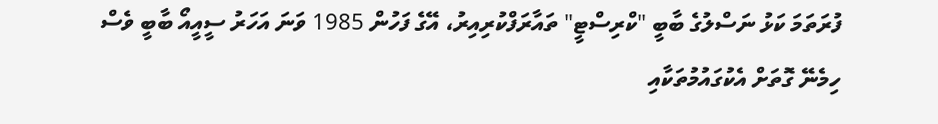ފުރަތަމަ ކަޅު ނަސްލުގެ ބާބީ "ކްރިސްޓީ" ތައާރަފްކުރިއިރު، އޭގެ ފަހުން 1985 ވަނަ އަހަރު ސީއީއޯ ބާބީ ވެސް ހިމެނޭ ގޮތަށް އެކުގައުމުތަކާއި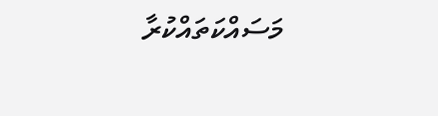މަސައްކަތައްކުރާ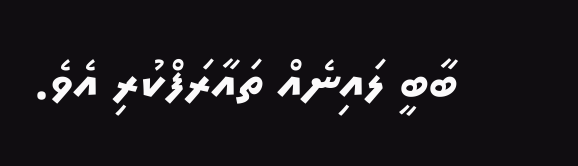ބާބީ ލައިނެއް ތައާރަފްކުރި އެވެ.